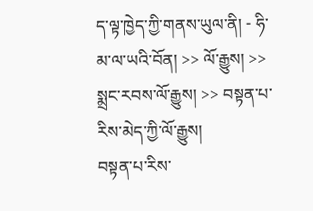ད་ལྟ་ཁྱེད་ཀྱི་གནས་ཡུལ་ནི། - ཧི་མ་ལ་ཡའི་བོན། >> ལོ་རྒྱུས། >> སྨྲང་རབས་ལོ་རྒྱུས། >> བསྟན་པ་རིས་མེད་ཀྱི་ལོ་རྒྱུས།
བསྟན་པ་རིས་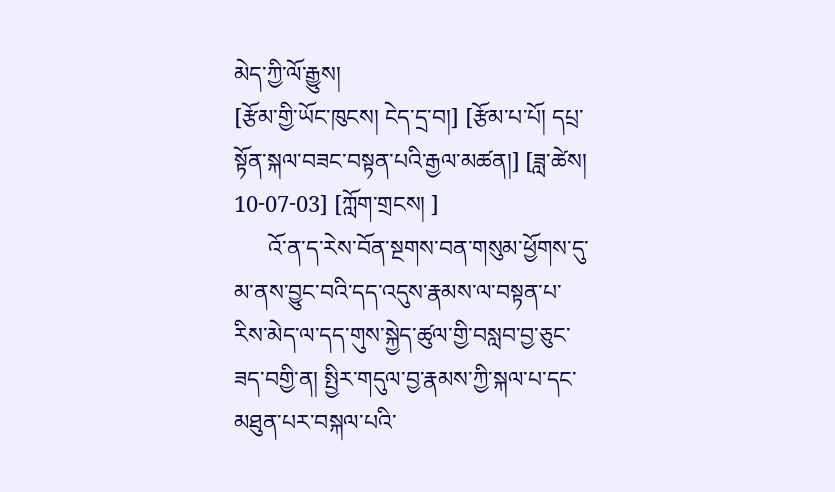མེད་ཀྱི་ལོ་རྒྱུས།
[རྩོམ་གྱི་ཡོང་ཁུངས། ངེད་དྲ་བ།] [རྩོམ་པ་པོ། དཔྲ་སྟོན་སྐལ་བཟང་བསྟན་པའི་རྒྱལ་མཚན།] [ཟླ་ཚེས། 10-07-03] [ཀློག་གྲངས། ]
      འོ་ན་ད་རེས་བོན་སྔགས་བན་གསུམ་ཕྱོགས་དུ་མ་ནས་བྱུང་བའི་དད་འདུས་རྣམས་ལ་བསྟན་པ་རིས་མེད་ལ་དད་གུས་སྐྱེད་ཚུལ་གྱི་བསླབ་བྱ་ཅུང་ཟད་བགྱི་ན། སྤྱིར་གདུལ་བྱ་རྣམས་ཀྱི་སྐལ་པ་དང་མཐུན་པར་བསྐལ་པའི་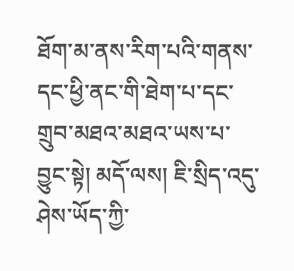ཐོག་མ་ནས་རིག་པའི་གནས་དང་ཕྱི་ནང་གི་ཐེག་པ་དང་གྲུབ་མཐའ་མཐའ་ཡས་པ་བྱུང་སྟེ། མདོ་ལས། ཇི་སྲིད་འདུ་ཤེས་ཡོད་ཀྱི་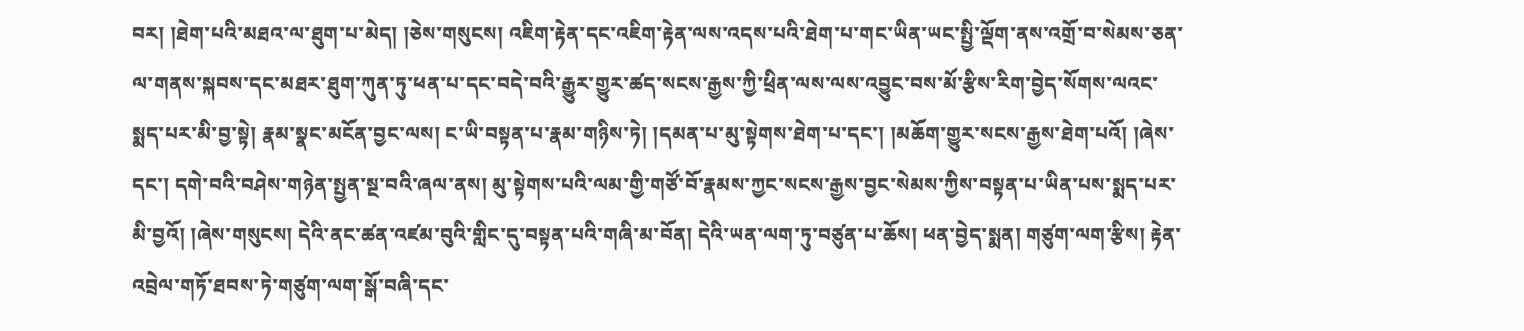བར། །ཐེག་པའི་མཐའ་ལ་ཐུག་པ་མེད། །ཅེས་གསུངས། འཇིག་རྟེན་དང་འཇིག་རྟེན་ལས་འདས་པའི་ཐེག་པ་གང་ཡིན་ཡང་སྤྱི་ལྡོག་ནས་འགྲོ་བ་སེམས་ཅན་ལ་གནས་སྐབས་དང་མཐར་ཐུག་ཀུན་ཏུ་ཕན་པ་དང་བདེ་བའི་རྒྱུར་གྱུར་ཚད་སངས་རྒྱས་ཀྱི་ཕྲིན་ལས་ལས་འབྱུང་བས་མོ་རྩིས་རིག་བྱེད་སོགས་ལའང་སྨད་པར་མི་བྱ་སྟེ། རྣམ་སྣང་མངོན་བྱང་ལས། ང་ཡི་བསྟན་པ་རྣམ་གཉིས་ཏེ། །དམན་པ་མུ་སྟེགས་ཐེག་པ་དང་། །མཆོག་གྱུར་སངས་རྒྱས་ཐེག་པའོ། །ཞེས་དང་། དགེ་བའི་བཤེས་གཉེན་སྤྱན་སྔ་བའི་ཞལ་ནས། མུ་སྟེགས་པའི་ལམ་གྱི་གཙོ་བོ་རྣམས་ཀྱང་སངས་རྒྱས་བྱང་སེམས་ཀྱིས་བསྟན་པ་ཡིན་པས་སྨད་པར་མི་བྱའོ། །ཞེས་གསུངས། དེའི་ནང་ཚན་འཛམ་བུའི་གླིང་དུ་བསྟན་པའི་གཞི་མ་བོན། དེའི་ཡན་ལག་ཏུ་བཙུན་པ་ཆོས། ཕན་བྱེད་སྨན། གཙུག་ལག་རྩིས། རྟེན་འབྲེལ་གཏོ་ཐབས་ཏེ་གཙུག་ལག་སྒོ་བཞི་དང་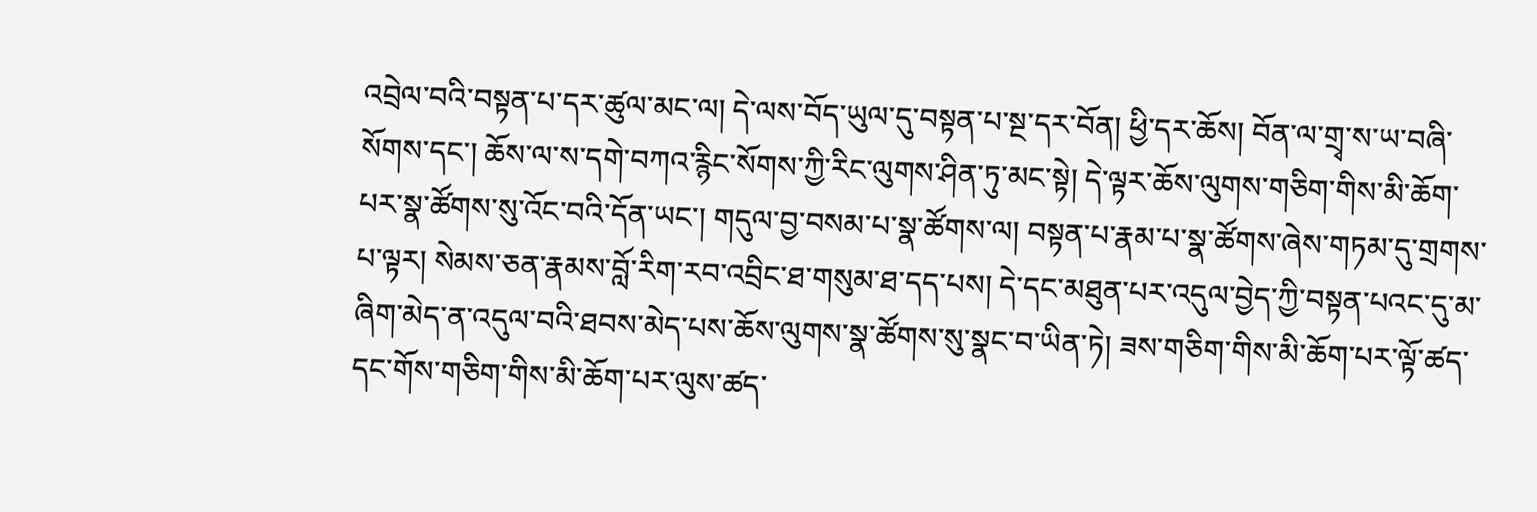འབྲེལ་བའི་བསྟན་པ་དར་ཚུལ་མང་ལ། དེ་ལས་བོད་ཡུལ་དུ་བསྟན་པ་སྔ་དར་བོན། ཕྱི་དར་ཆོས། བོན་ལ་གྲྭ་ས་ཡ་བཞི་སོགས་དང་། ཆོས་ལ་ས་དགེ་བཀའ་རྙིང་སོགས་ཀྱི་རིང་ལུགས་ཤིན་ཏུ་མང་སྟེ། དེ་ལྟར་ཆོས་ལུགས་གཅིག་གིས་མི་ཆོག་པར་སྣ་ཚོགས་སུ་འོང་བའི་དོན་ཡང་། གདུལ་བྱ་བསམ་པ་སྣ་ཚོགས་ལ། བསྟན་པ་རྣམ་པ་སྣ་ཚོགས་ཞེས་གཏམ་དུ་གྲགས་པ་ལྟར། སེམས་ཅན་རྣམས་བློ་རིག་རབ་འབྲིང་ཐ་གསུམ་ཐ་དད་པས། དེ་དང་མཐུན་པར་འདུལ་བྱེད་ཀྱི་བསྟན་པའང་དུ་མ་ཞིག་མེད་ན་འདུལ་བའི་ཐབས་མེད་པས་ཆོས་ལུགས་སྣ་ཚོགས་སུ་སྣང་བ་ཡིན་ཏེ། ཟས་གཅིག་གིས་མི་ཆོག་པར་ལྟོ་ཚད་དང་གོས་གཅིག་གིས་མི་ཆོག་པར་ལུས་ཚད་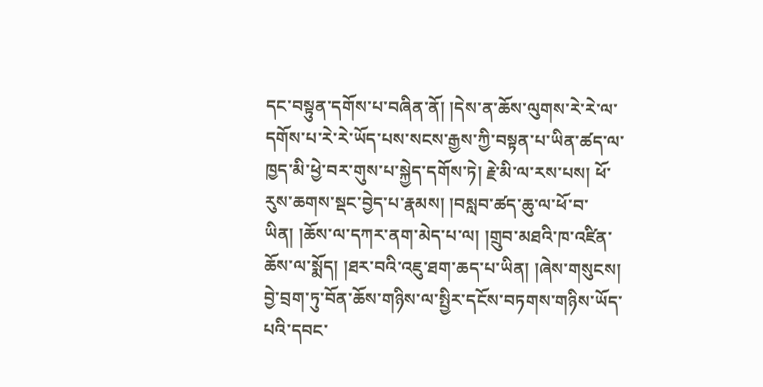དང་བསྟུན་དགོས་པ་བཞིན་ནོ། །དེས་ན་ཆོས་ལུགས་རེ་རེ་ལ་དགོས་པ་རེ་རེ་ཡོད་པས་སངས་རྒྱས་ཀྱི་བསྟན་པ་ཡིན་ཚད་ལ་ཁྱད་མི་ཕྱེ་བར་གུས་པ་སྐྱེད་དགོས་ཏེ། རྗེ་མི་ལ་རས་པས། ཕོ་རུས་ཆགས་སྡང་བྱེད་པ་རྣམས། །བསླབ་ཚད་ཆུ་ལ་ཕོ་བ་ཡིན། །ཆོས་ལ་དཀར་ནག་མེད་པ་ལ། །གྲུབ་མཐའི་ཁ་འཛིན་ཆོས་ལ་སྨོད། །ཐར་བའི་འཇུ་ཐག་ཆད་པ་ཡིན། །ཞེས་གསུངས། བྱེ་བྲག་ཏུ་བོན་ཆོས་གཉིས་ལ་སྤྱིར་དངོས་བཏགས་གཉིས་ཡོད་པའི་དབང་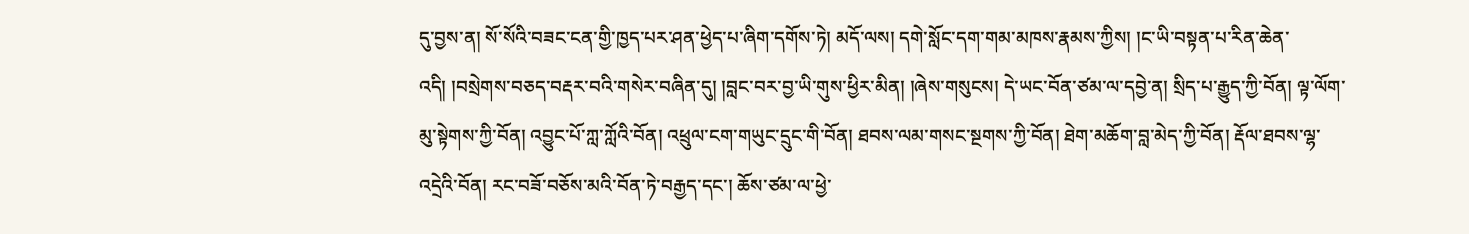དུ་བྱས་ན། སོ་སོའི་བཟང་ངན་གྱི་ཁྱད་པར་ཤན་ཕྱེད་པ་ཞིག་དགོས་ཏེ། མདོ་ལས། དགེ་སློང་དག་གམ་མཁས་རྣམས་ཀྱིས། །ང་ཡི་བསྟན་པ་རིན་ཆེན་འདི། །བསྲེགས་བཅད་བརྡར་བའི་གསེར་བཞིན་དུ། །བླང་བར་བྱ་ཡི་གུས་ཕྱིར་མིན། །ཞེས་གསུངས། དེ་ཡང་བོན་ཙམ་ལ་དབྱེ་ན། སྲིད་པ་རྒྱུད་ཀྱི་བོན། ལྟ་ལོག་མུ་སྟེགས་ཀྱི་བོན། འབྱུང་པོ་ཀླ་ཀློའི་བོན། འཕྲུལ་ངག་གཡུང་དྲུང་གི་བོན། ཐབས་ལམ་གསང་སྔགས་ཀྱི་བོན། ཐེག་མཆོག་བླ་མེད་ཀྱི་བོན། རྡོལ་ཐབས་ལྷ་འདྲེའི་བོན། རང་བཟོ་བཅོས་མའི་བོན་ཏེ་བརྒྱད་དང་། ཆོས་ཙམ་ལ་ཕྱེ་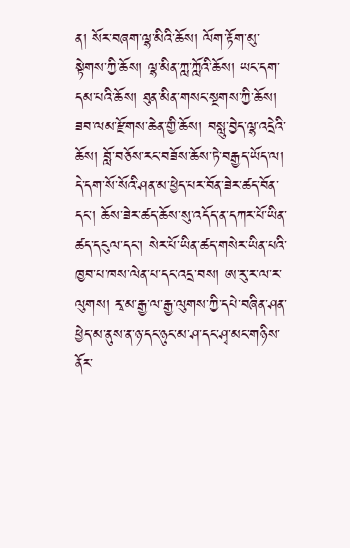ན། སོར་བཞག་ལྷ་མིའི་ཆོས། ལོག་རྟོག་མུ་སྟེགས་ཀྱི་ཆོས། ལྷ་མིན་ཀླ་ཀློའི་ཆོས། ཡང་དག་དམ་པའི་ཆོས། ཐུན་མིན་གསང་སྔགས་ཀྱི་ཆོས། ཟབ་ལམ་རྫོགས་ཆེན་གྱི་ཆོས། བསླུ་བྱེད་ལྷ་འདྲེའི་ཆོས། བློ་བཅོས་རང་བཟོས་ཆོས་ཏེ་བརྒྱད་ཡོད་ལ། དེ་དག་སོ་སོའི་ཤན་མ་ཕྱེད་པར་བོན་ཟེར་ཚད་བོན་དང་། ཆོས་ཟེར་ཚད་ཆོས་སུ་འདོད་ན་དཀར་པོ་ཡིན་ཚད་དངུལ་དང་། སེར་པོ་ཡིན་ཚད་གསེར་ཡིན་པའི་ཁྱབ་པ་ཁས་ལེན་པ་དང་འདྲ་བས། ཨ་རུ་ར་ལ་ར་ལུགས། རྭ་མ་རྒྱ་ལ་རྒྱ་ལུགས་ཀྱི་དཔེ་བཞིན་ཤན་ཕྱེད་མ་ནུས་ན་ཉ་དང་ཉུང་མ་ཤ་དང་ཤྭ་མང་གཉིས་ནོར་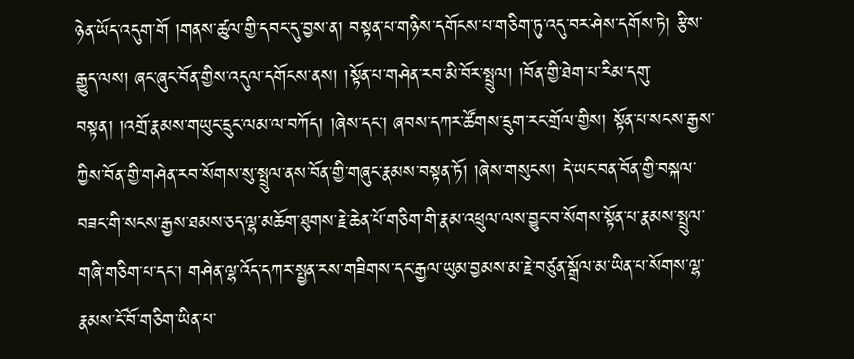ཉེན་ཡོད་འདུག་གོ །གནས་ཚུལ་གྱི་དབང་དུ་བྱས་ན། བསྟན་པ་གཉིས་དགོངས་པ་གཅིག་ཏུ་འདུ་བར་ཤེས་དགོས་ཏེ། རྩིས་རྒྱུད་ལས། ཞང་ཞུང་བོན་གྱིས་འདུལ་དགོངས་ནས། །སྟོན་པ་གཤེན་རབ་མི་བོར་སྤྲུལ། །བོན་གྱི་ཐེག་པ་རིམ་དགུ་བསྟན། །འགྲོ་རྣམས་གཡུང་དྲུང་ལམ་ལ་བཀོད། །ཞེས་དང་། ཞབས་དཀར་ཚོགས་དྲུག་རང་གྲོལ་གྱིས། སྟོན་པ་སངས་རྒྱས་ཀྱིས་བོན་གྱི་གཤེན་རབ་སོགས་སུ་སྤྲུལ་ནས་བོན་གྱི་གཞུང་རྣམས་བསྟན་ཏོ། །ཞེས་གསུངས། དེ་ཡང་བན་བོན་གྱི་བསྐལ་བཟང་གི་སངས་རྒྱས་ཐམས་ཅད་ལྷ་མཆོག་ཐུགས་རྗེ་ཆེན་པོ་གཅིག་གི་རྣམ་འཕྲུལ་ལས་བྱུང་བ་སོགས་སྟོན་པ་རྣམས་སྤྲུལ་གཞི་གཅིག་པ་དང་། གཤེན་ལྷ་འོད་དཀར་སྤྱན་རས་གཟིགས་དང་རྒྱལ་ཡུམ་བྱམས་མ་རྗེ་བཙུན་སྒྲོལ་མ་ཡིན་པ་སོགས་ལྷ་རྣམས་ངོ་བོ་གཅིག་ཡིན་པ་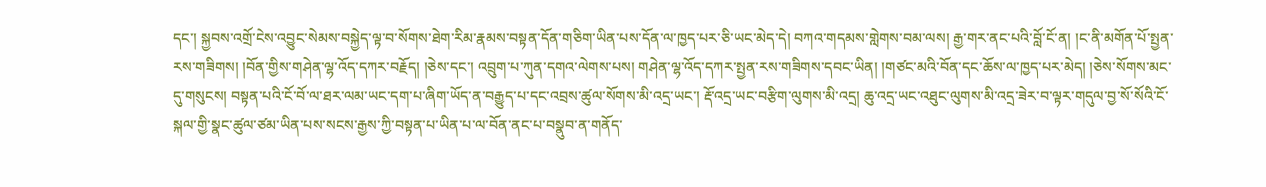དང་། སྐྱབས་འགྲོ་ངེས་འབྱུང་སེམས་བསྐྱེད་ལྟ་བ་སོགས་ཐེག་རིམ་རྣམས་བསྟན་དོན་གཅིག་ཡིན་པས་དོན་ལ་ཁྱད་པར་ཅི་ཡང་མེད་དེ། བཀའ་གདམས་གླེགས་བམ་ལས། རྒྱ་གར་ནང་པའི་བློ་ངོ་ན། །ང་ནི་མགོན་པོ་སྤྱན་རས་གཟིགས། །བོན་གྱིས་གཤེན་ལྷ་འོད་དཀར་བརྗོད། །ཅེས་དང་། འབྲུག་པ་ཀུན་དགའ་ལེགས་པས། གཤེན་ལྷ་འོད་དཀར་སྤྱན་རས་གཟིགས་དབང་ཡིན། །གཙང་མའི་བོན་དང་ཆོས་ལ་ཁྱད་པར་མེད། །ཅེས་སོགས་མང་དུ་གསུངས། བསྟན་པའི་ངོ་བོ་ལ་ཐར་ལམ་ཡང་དག་པ་ཞིག་ཡོད་ན་བརྒྱུད་པ་དང་འབྲས་ཚུལ་སོགས་མི་འདྲ་ཡང་། རྡོ་འདྲ་ཡང་བརྩིག་ལུགས་མི་འདྲ། ཆུ་འདྲ་ཡང་འཐུང་ལུགས་མི་འདྲ་ཟེར་བ་ལྟར་གདུལ་བྱ་སོ་སོའི་ངོ་སྐལ་གྱི་སྣང་ཚུལ་ཙམ་ཡིན་པས་སངས་རྒྱས་ཀྱི་བསྟན་པ་ཡིན་པ་ལ་བོན་ནང་པ་བསྣུབ་ན་གནོད་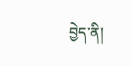བྱེད་ནི།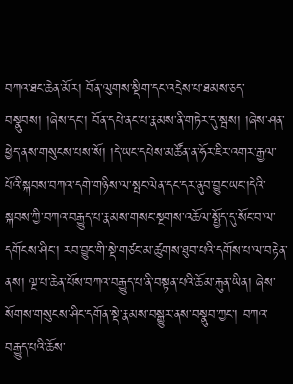བཀའ་ཐང་ཆེན་མོར། བོན་ལུགས་སྡིག་དང་འདྲེས་པ་ཐམས་ཅད་བསྣུབས། །ཞེས་དང་། བོན་དཔེ་ནང་པ་རྣམས་ནི་གཏེར་དུ་སྦས། །ཞེས་ཤན་ཕྱེད་ནས་གསུངས་པས་སོ། །དེ་ཡང་དཔེས་མཚོན་ན་ཧོར་ཇིར་འགར་རྒྱལ་པོའི་སྐབས་བཀའ་དགེ་གཉིས་ལ་སྤང་ལེན་དང་དར་ནུབ་བྱུང་ཡང་།དེའི་སྐབས་ཀྱི་བཀའ་བརྒྱུད་པ་རྣམས་གསང་སྔགས་འཆོལ་སྤྱོད་དུ་སོང་བ་ལ་དགོངས་ཤིང་། རབ་བྱུང་གི་སྡེ་གཙང་མ་ཚུགས་ཐུབ་པའི་དགོས་པ་ལ་བརྟེན་ནས། ལྔ་པ་ཆེན་པོས་བཀའ་བརྒྱུད་པ་ནི་བསྟན་པའི་ཆོམ་རྐུན་ཡིན། ཞེས་སོགས་གསུངས་ཤིང་དགོན་སྡེ་རྣམས་བསྒྱུར་ནས་བསྣུབ་ཀྱང་། བཀའ་བརྒྱུད་པའི་ཆོས་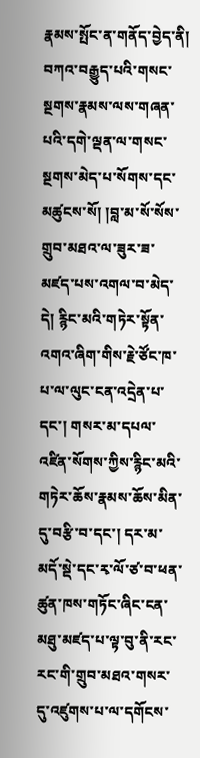རྣམས་སྤོང་ན་གནོད་བྱེད་ནི། བཀའ་བརྒྱུད་པའི་གསང་སྔགས་རྣམས་ལས་གཞན་པའི་དགེ་ལྡན་ལ་གསང་སྔགས་མེད་པ་སོགས་དང་མཚུངས་སོ། །བླ་མ་སོ་སོས་གྲུབ་མཐའ་ལ་ཟུར་ཟ་མཛད་པས་འགལ་བ་མེད་དེ། རྙིང་མའི་གཏེར་སྟོན་འགའ་ཞིག་གིས་རྗེ་ཙོང་ཁ་པ་ལ་ལུང་ངན་འདྲེན་པ་དང་། གསར་མ་དཔལ་འཛིན་སོགས་ཀྱིས་རྙིང་མའི་གཏེར་ཆོས་རྣམས་ཆོས་མིན་དུ་བརྩི་བ་དང་། དར་མ་མདོ་སྡེ་དང་རྭ་ལོ་ཙ་བ་ཕན་ཚུན་ཁས་གཏོང་ཞིང་ངན་མཐུ་མཛད་པ་ལྟ་བུ་ནི་རང་རང་གི་གྲུབ་མཐའ་གསར་དུ་འཛུགས་པ་ལ་དགོངས་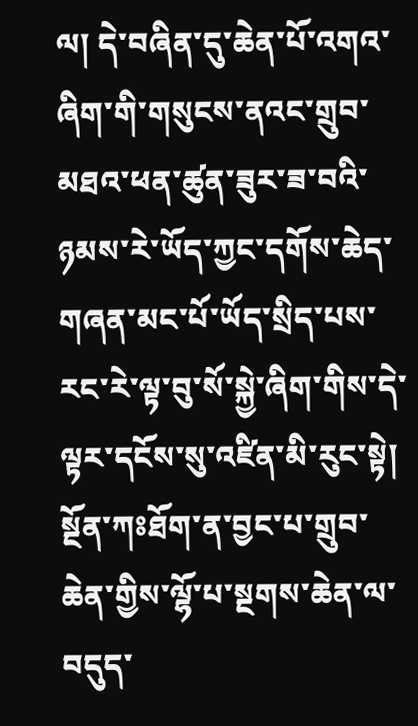ལ། དེ་བཞིན་དུ་ཆེན་པོ་འགའ་ཞིག་གི་གསུངས་ནའང་གྲུབ་མཐའ་ཕན་ཚུན་ཟུར་ཟ་བའི་ཉམས་རེ་ཡོད་ཀྱང་དགོས་ཆེད་གཞན་མང་པོ་ཡོད་སྲིད་པས་རང་རེ་ལྟ་བུ་སོ་སྐྱེ་ཞིག་གིས་དེ་ལྟར་དངོས་སུ་འཛིན་མི་རུང་སྟེ། སྔོན་ཀཿཐོག་ན་བྱང་པ་གྲུབ་ཆེན་གྱིས་ལྷོ་པ་སྔགས་ཆེན་ལ་བདུད་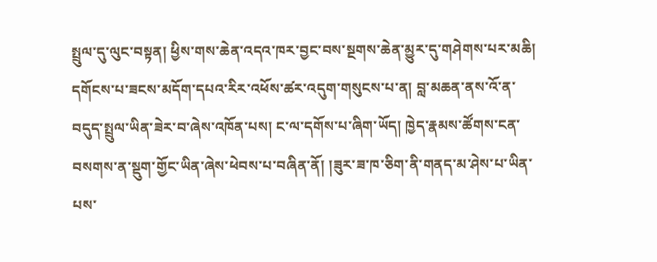སྤྲུལ་དུ་ལུང་བསྟན། ཕྱིས་གས་ཆེན་འདའ་ཁར་བྱང་བས་སྔགས་ཆེན་མྱུར་དུ་གཤེགས་པར་མཆི། དགོངས་པ་ཟངས་མདོག་དཔའ་རིར་འཕོས་ཚར་འདུག་གསུངས་པ་ན། བླ་མཆན་ནས་འོ་ན་བདུད་སྤྲུལ་ཡིན་ཟེར་བ་ཞེས་འཁོན་པས། ང་ལ་དགོས་པ་ཞིག་ཡོད། ཁྱེད་རྣམས་ཚོགས་ངན་བསགས་ན་སྡུག་གྱོང་ཡིན་ཞེས་ཕེབས་པ་བཞིན་ནོ། །ཟུར་ཟ་ཁ་ཅིག་ནི་གནད་མ་ཤེས་པ་ཡིན་པས་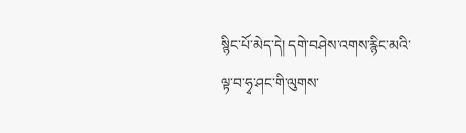སྙིང་པོ་མེད་དེ། དགེ་བཤེས་འགས་རྙིང་མའི་ལྟ་བ་ཧྭ་ཤང་གི་ལུགས་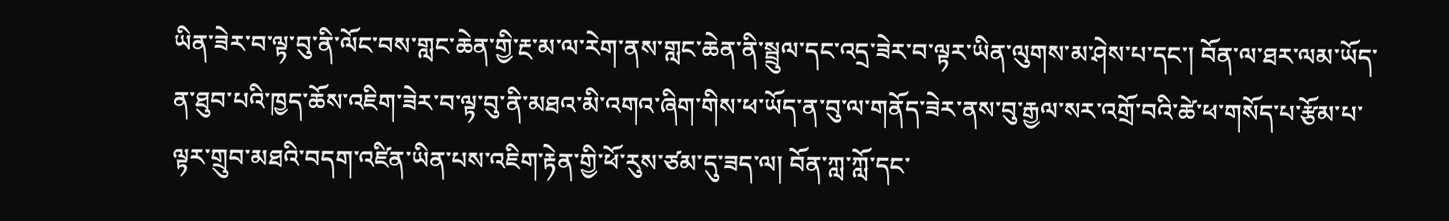ཡིན་ཟེར་བ་ལྟ་བུ་ནི་ལོང་བས་གླང་ཆེན་གྱི་རྔ་མ་ལ་རེག་ནས་གླང་ཆེན་ནི་སྦྲུལ་དང་འདྲ་ཟེར་བ་ལྟར་ཡིན་ལུགས་མ་ཤེས་པ་དང་། བོན་ལ་ཐར་ལམ་ཡོད་ན་ཐུབ་པའི་ཁྱད་ཆོས་འཇིག་ཟེར་བ་ལྟ་བུ་ནི་མཐའ་མི་འགའ་ཞིག་གིས་ཕ་ཡོད་ན་བུ་ལ་གནོད་ཟེར་ནས་བུ་རྒྱལ་སར་འགྲོ་བའི་ཚེ་ཕ་གསོད་པ་རྩོམ་པ་ལྟར་གྲུབ་མཐའི་བདག་འཛིན་ཡིན་པས་འཇིག་རྟེན་གྱི་ཕོ་རུས་ཙམ་དུ་ཟད་ལ། བོན་ཀླ་ཀློ་དང་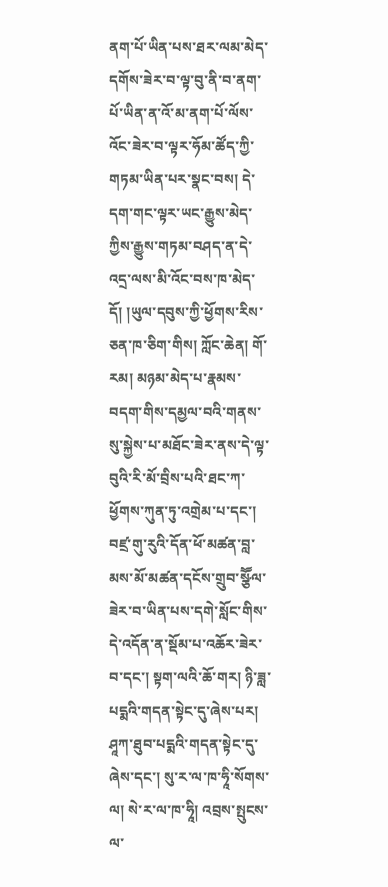ནག་པོ་ཡིན་པས་ཐར་ལམ་མེད་དགོས་ཟེར་བ་ལྟ་བུ་ནི་བ་ནག་པོ་ཡིན་ན་འོ་མ་ནག་པོ་ལོས་འོང་ཟེར་བ་ལྟར་ཧོམ་ཚོད་ཀྱི་གཏམ་ཡིན་པར་སྣང་བས། དེ་དག་གང་ལྟར་ཡང་རྒྱུས་མེད་ཀྱིས་རྒྱུས་གཏམ་བཤད་ན་དེ་འདྲ་ལས་མི་འོང་བས་ཁ་མེད་དོ། །ཡུལ་དབུས་ཀྱི་ཕྱོགས་རིས་ཅན་ཁ་ཅིག་གིས། ཀློང་ཆེན། གོ་རམ། མཉམ་མེད་པ་རྣམས་བདག་གིས་དམྱལ་བའི་གནས་སུ་སྐྱེས་པ་མཐོང་ཟེར་ནས་དེ་ལྟ་བུའི་རི་མོ་བྲིས་པའི་ཐང་ཀ་ཕྱོགས་ཀུན་ཏུ་འགྲེམ་པ་དང་། བཛྲ་གུ་རུའི་དོན་ཕོ་མཚན་བླ་མས་མོ་མཚན་དངོས་གྲུབ་སྩཽལ་ཟེར་བ་ཡིན་པས་དགེ་སློང་གིས་དེ་འདོན་ན་སྡོམ་པ་འཆོར་ཟེར་བ་དང་། སྟག་ལའི་ཆོ་གར། ཉི་ཟླ་པདྨའི་གདན་སྟེང་དུ་ཞེས་པར། ཤཱཀ་ཐུབ་པདྨའི་གདན་སྟེང་དུ་ཞེས་དང་། སུ་ར་ལ་ཁ་ཧཱི་སོགས་ལ། སེ་ར་ལ་ཁ་ཧཱི། འབྲས་སྤུངས་ལ་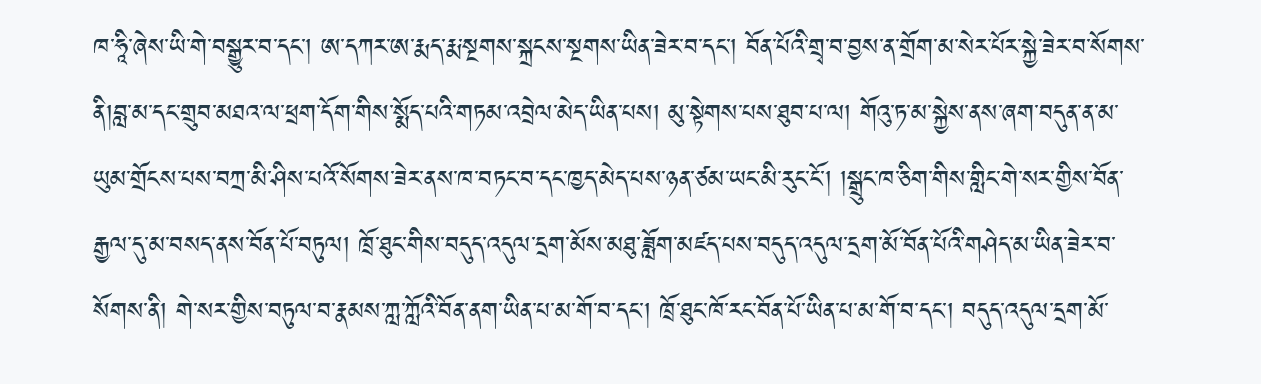ཁ་ཧཱི་ཞེས་ཡི་གེ་བསྒྱུར་བ་དང་། ཨ་དཀར་ཨ་རྨད་རྨ་སྔགས་སྐྲངས་སྔགས་ཡིན་ཟེར་བ་དང་། བོན་པོའི་གྲྭ་བ་བྱས་ན་གྲོག་མ་སེར་པོར་སྐྱེ་ཟེར་བ་སོགས་ནི།བླ་མ་དང་གྲུབ་མཐའ་ལ་ཕྲག་དོག་གིས་སྨོད་པའི་གཏམ་འབྲེལ་མེད་ཡིན་པས། མུ་སྟེགས་པས་ཐུབ་པ་ལ། གོའུ་ཏ་མ་སྐྱེས་ནས་ཞག་བདུན་ན་མ་ཡུམ་གྲོངས་པས་བཀྲ་མི་ཤིས་པའོ་སོགས་ཟེར་ནས་ཁ་བཏང་བ་དང་ཁྱད་མེད་པས་ཉན་ཙམ་ཡང་མི་རུང་ངོ་། །སྒྲུང་ཁ་ཅིག་གིས་གླིང་གེ་སར་གྱིས་བོན་རྒྱལ་དུ་མ་བསད་ནས་བོན་པོ་བཏུལ། ཁྲོ་ཐུང་གིས་བདུད་འདུལ་དྲག་མོས་མཐུ་ཟློག་མཛད་པས་བདུད་འདུལ་དྲག་མོ་བོན་པོའི་གཤེད་མ་ཡིན་ཟེར་བ་སོགས་ནི། གེ་སར་གྱིས་བཏུལ་བ་རྣམས་ཀླ་ཀློའི་བོན་ནག་ཡིན་པ་མ་གོ་བ་དང་། ཁྲོ་ཐུང་ཁོ་རང་བོན་པོ་ཡིན་པ་མ་གོ་བ་དང་། བདུད་འདུལ་དྲག་མོ་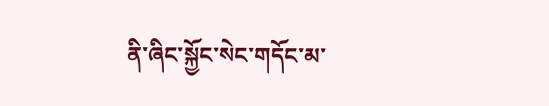ནི་ཞིང་སྐྱོང་སེང་གདོང་མ་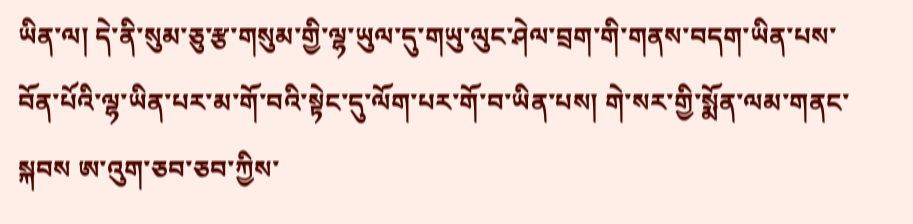ཡིན་ལ། དེ་ནི་སུམ་ཅུ་རྩ་གསུམ་གྱི་ལྷ་ཡུལ་དུ་གཡུ་ལུང་ཤེལ་བྲག་གི་གནས་བདག་ཡིན་པས་བོན་པོའི་ལྷ་ཡིན་པར་མ་གོ་བའི་སྟེང་དུ་ལོག་པར་གོ་བ་ཡིན་པས། གེ་སར་གྱི་སྨོན་ལམ་གནང་སྐབས ཨ་འུག་ཅབ་ཅབ་ཀྱིས་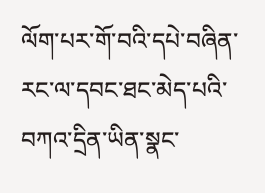ལོག་པར་གོ་བའི་དཔེ་བཞིན་རང་ལ་དབང་ཐང་མེད་པའི་བཀའ་དྲིན་ཡིན་སྣང་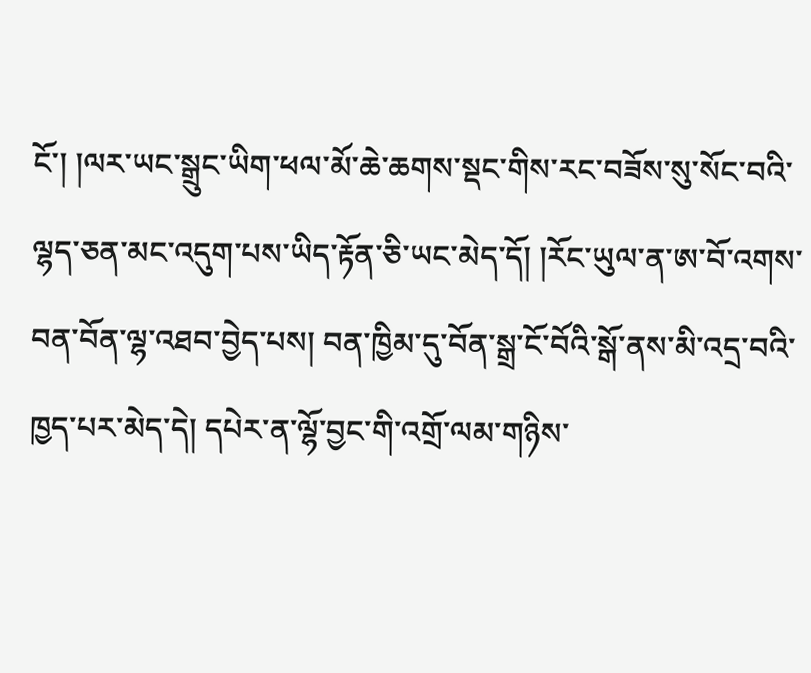ངོ་། །ལར་ཡང་སྒྲུང་ཡིག་ཕལ་མོ་ཆེ་ཆགས་སྡང་གིས་རང་བཟོས་སུ་སོང་བའི་ལྷད་ཅན་མང་འདུག་པས་ཡིད་རྟོན་ཅི་ཡང་མེད་དོ། །རོང་ཡུལ་ན་ཨ་བོ་འགས་བན་བོན་ལྷ་འཐབ་བྱེད་པས། བན་ཁྱིམ་དུ་བོན་སྒྲ་ངོ་བོའི་སྒོ་ནས་མི་འདྲ་བའི་ཁྱད་པར་མེད་དེ། དཔེར་ན་ལྷོ་བྱང་གི་འགྲོ་ལམ་གཉིས་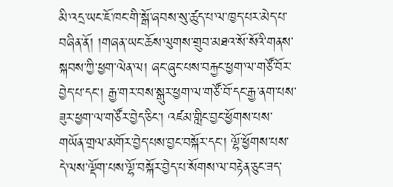མི་འདྲ་ཡང་ཇོ་ཁང་གི་སྒོ་ཞབས་སུ་ཚུད་པ་ལ་ཁྱད་པར་མེད་པ་བཞིན་ནོ། །གཞན་ཡང་ཆོས་ལུགས་གྲུབ་མཐའ་སོ་སོའི་གནས་སྐབས་ཀྱི་ཕྱག་ལེན་ལ། ཞང་ཞུང་པས་བརྐྱང་ཕྱག་ལ་གཙོ་བོར་བྱེད་པ་དང་། རྒྱ་གར་བས་སྒུར་ཕྱག་ལ་གཙོ་བོ་དང་རྒྱ་ནག་པས་ཟུར་ཕྱག་ལ་གཙོར་བྱེད་ཅིང་། འཛམ་གླིང་བྱང་ཕྱོགས་པས་གཡོན་གྲལ་མགོར་བྱེད་པས་བྱང་བསྐོར་དང་། ལྷོ་ཕྱོགས་པས་དེ་ལས་ལྡོག་པས་ལྷོ་བསྐོར་བྱེད་པ་སོགས་ལ་བརྟེན་ཅུང་ཟད་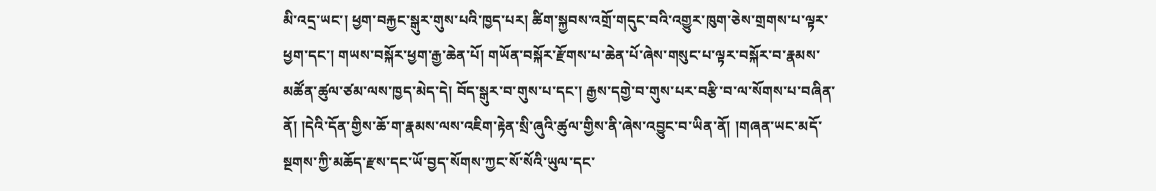མི་འདྲ་ཡང་། ཕྱག་བརྐྱང་སྒུར་གུས་པའི་ཁྱད་པར། ཚིག་སྐྱབས་འགྲོ་གདུང་བའི་འགྱུར་ཁུག་ཅེས་གྲགས་པ་ལྟར་ཕྱག་དང་། གཡས་བསྐོར་ཕྱག་རྒྱ་ཆེན་པོ། གཡོན་བསྐོར་རྫོགས་པ་ཆེན་པོ་ཞེས་གསུང་པ་ལྟར་བསྐོར་བ་རྣམས་མཚོན་ཚུལ་ཙམ་ལས་ཁྱད་མེད་དེ། བོད་སྒུར་བ་གུས་པ་དང་། རྒྱས་དགྱེ་བ་གུས་པར་བརྩི་བ་ལ་སོགས་པ་བཞིན་ནོ། །དེའི་དོན་གྱིས་ཆོ་ག་རྣམས་ལས་འཇིག་རྟེན་སྲི་ཞུའི་ཚུལ་གྱིས་ནི་ཞེས་འབྱུང་བ་ཡིན་ནོ། །གཞན་ཡང་མདོ་སྔགས་ཀྱི་མཆོད་རྫས་དང་ཡོ་བྱད་སོགས་ཀྱང་སོ་སོའི་ཡུལ་དང་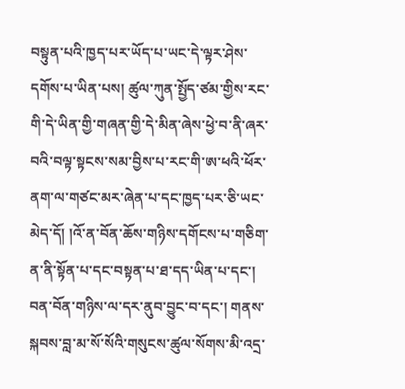བསྟུན་པའི་ཁྱད་པར་ཡོད་པ་ཡང་དེ་ལྟར་ཤེས་དགོས་པ་ཡིན་པས། ཚུལ་ཀུན་སྤྱོད་ཙམ་གྱིས་རང་གི་དེ་ཡིན་གྱི་གཞན་གྱི་དེ་མིན་ཞེས་ཕྱེ་བ་ནི་ཞར་བའི་བལྟ་སྟངས་སམ་བྱིས་པ་རང་གི་ཨ་ཕའི་ཕོར་ནག་ལ་གཙང་མར་ཞེན་པ་དང་ཁྱད་པར་ཅི་ཡང་མེད་དོ། །འོ་ན་བོན་ཆོས་གཉིས་དགོངས་པ་གཅིག་ན་ནི་སྟོན་པ་དང་བསྟན་པ་ཐ་དད་ཡིན་པ་དང་། བན་བོན་གཉིས་ལ་དར་ནུབ་བྱུང་བ་དང་། གནས་སྐབས་བླ་མ་སོ་སོའི་གསུངས་ཚུལ་སོགས་མི་འདྲ་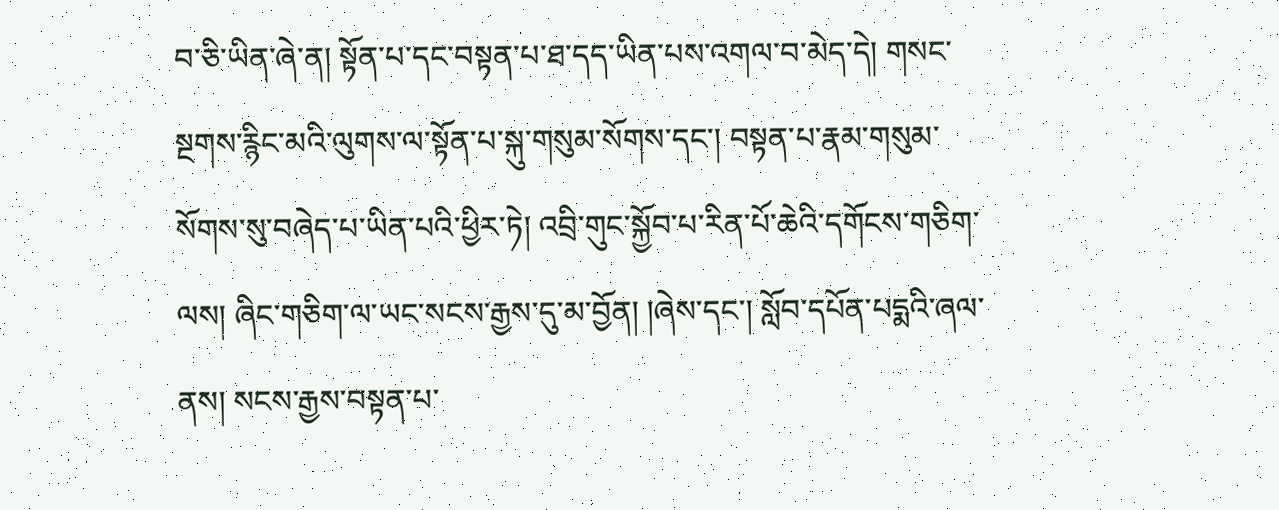བ་ཅི་ཡིན་ཞེ་ན། སྟོན་པ་དང་བསྟན་པ་ཐ་དད་ཡིན་པས་འགལ་བ་མེད་དེ། གསང་སྔགས་རྙིང་མའི་ལུགས་ལ་སྟོན་པ་སྐུ་གསུམ་སོགས་དང་། བསྟན་པ་རྣམ་གསུམ་སོགས་སུ་བཞེད་པ་ཡིན་པའི་ཕྱིར་ཏེ། འབྲི་གུང་སྐྱོབ་པ་རིན་པོ་ཆེའི་དགོངས་གཅིག་ལས། ཞིང་གཅིག་ལ་ཡང་སངས་རྒྱས་དུ་མ་བྱོན། །ཞེས་དང་། སློབ་དཔོན་པདྨའི་ཞལ་ནས། སངས་རྒྱས་བསྟན་པ་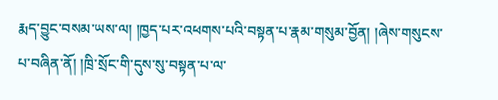རྨད་བྱུང་བསམ་ཡས་ལ། །ཁྱད་པར་འཕགས་པའི་བསྟན་པ་རྣམ་གསུམ་བྱོན། །ཞེས་གསུངས་པ་བཞིན་ནོ། །ཁྲི་སྲོང་གི་དུས་སུ་བསྟན་པ་ལ་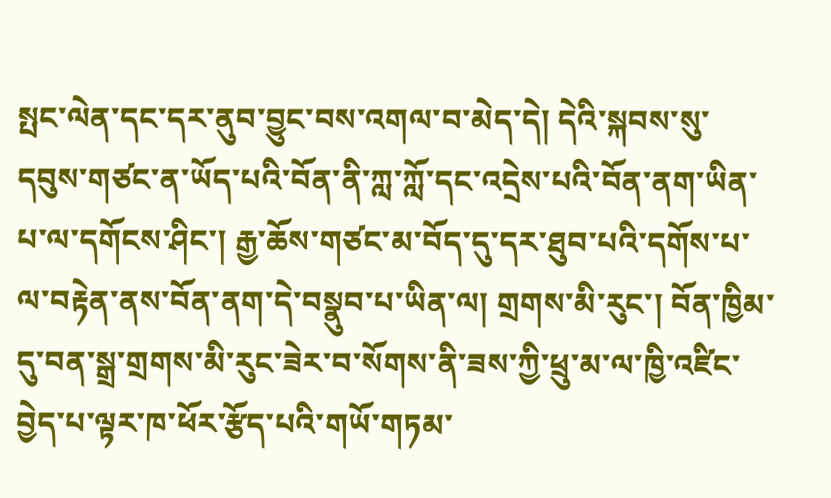སྤང་ལེན་དང་དར་ནུབ་བྱུང་བས་འགལ་བ་མེད་དེ། དེའི་སྐབས་སུ་དབུས་གཙང་ན་ཡོད་པའི་བོན་ནི་ཀླ་ཀློ་དང་འདྲེས་པའི་བོན་ནག་ཡིན་པ་ལ་དགོངས་ཤིང་། རྒྱ་ཆོས་གཙང་མ་བོད་དུ་དར་ཐུབ་པའི་དགོས་པ་ལ་བརྟེན་ནས་བོན་ནག་དེ་བསྣུབ་པ་ཡིན་ལ། གྲགས་མི་རུང་། བོན་ཁྱིམ་དུ་བན་སྒྲ་གྲགས་མི་རུང་ཟེར་བ་སོགས་ནི་ཟས་ཀྱི་ཕྲུ་མ་ལ་ཁྱི་འཛིང་བྱེད་པ་ལྟར་ཁ་ཕོར་རྩོད་པའི་གཡོ་གཏམ་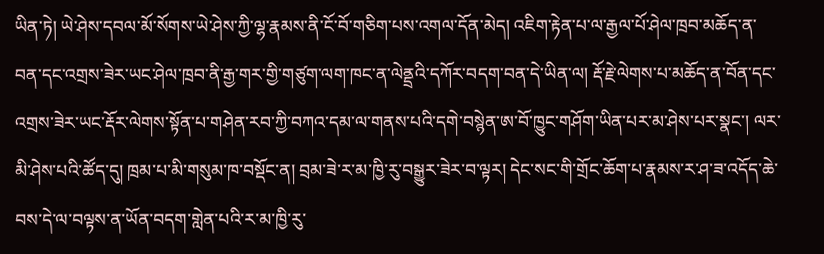ཡིན་ཏེ། ཡེ་ཤེས་དབལ་མོ་སོགས་ཡེ་ཤེས་ཀྱི་ལྷ་རྣམས་ནི་ངོ་བོ་གཅིག་པས་འགལ་དོན་མེད། འཇིག་རྟེན་པ་ལ་རྒྱལ་པོ་ཤེལ་ཁྲབ་མཆོད་ན་བན་དང་འགྲས་ཟེར་ཡང་ཤེལ་ཁྲབ་ནི་རྒྱ་གར་གྱི་གཙུག་ལག་ཁང་ན་ལེནྡྲའི་དཀོར་བདག་བན་དེ་ཡིན་ལ། རྡོ་རྗེ་ལེགས་པ་མཆོད་ན་བོན་དང་འགྲས་ཟེར་ཡང་རྡོར་ལེགས་སྟོན་པ་གཤེན་རབ་ཀྱི་བཀའ་དམ་ལ་གནས་པའི་དགེ་བསྙེན་ཨ་བོ་ཁྱུང་གཤོག་ཡིན་པར་མ་ཤེས་པར་སྣང་། ལར་མི་ཤེས་པའི་ཚོད་དུ། ཁྲམ་པ་མི་གསུམ་ཁ་བསྡོང་ན། བྲམ་ཟེ་ར་མ་ཁྱི་རུ་བསྒྱུར་ཟེར་བ་ལྟར། དེང་སང་གི་གྲོང་ཆོག་པ་རྣམས་ར་ཤ་ཟ་འདོད་ཆེ་བས་དེ་ལ་བལྟས་ན་ཡོན་བདག་གླེན་པའི་ར་མ་ཁྱི་རུ་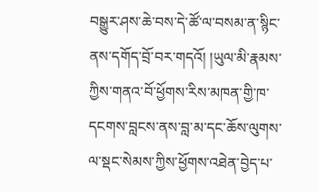བསྒྱུར་ཤས་ཆེ་བས་དེ་ཚོ་ལ་བསམ་ན་སྙིང་ནས་དགོད་བྲོ་བར་གདའོ། །ཡུལ་མི་རྣམས་ཀྱིས་གནའ་བོ་ཕྱོགས་རིས་མཁན་གྱི་ཁ་དངགས་བླངས་ནས་བླ་མ་དང་ཆོས་ལུགས་ལ་སྡང་སེམས་ཀྱིས་ཕྱོགས་འཐེན་བྱེད་པ་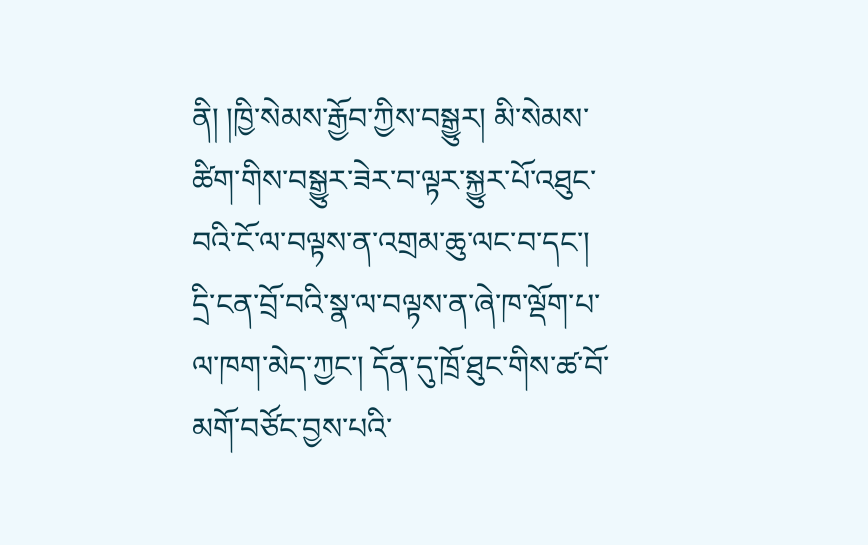ནི། །ཁྱི་སེམས་རྒྱོབ་ཀྱིས་བསྒྱུར། མི་སེམས་ཚིག་གིས་བསྒྱུར་ཟེར་བ་ལྟར་སྐྱུར་པོ་འཐུང་བའི་ངོ་ལ་བལྟས་ན་འགྲམ་ཆུ་ལང་བ་དང་། དྲི་ངན་བྲོ་བའི་སྣ་ལ་བལྟས་ན་ཞེ་ཁ་ལྡོག་པ་ལ་ཁག་མེད་ཀྱང་། དོན་དུ་ཁྲོ་ཐུང་གིས་ཚ་བོ་མགོ་བཙོང་བྱས་པའི་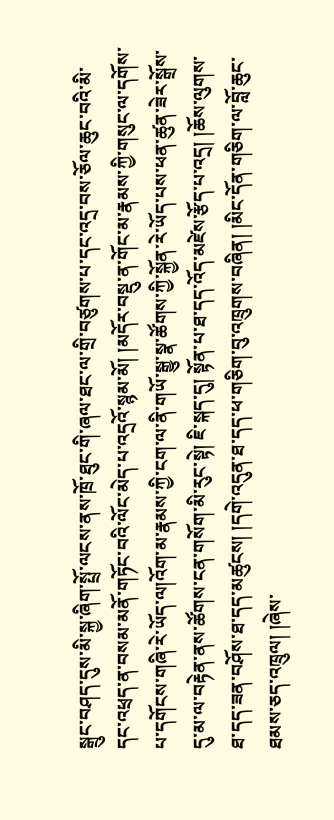སྒྲུང་བཤད་དུས་མི་སྐྱ་ཞིག་སྤྲོ་ལངས་ནས་ཁྲོ་ཐུང་གི་ཞལ་ཐང་ལ་གྲི་བཙུགས་པ་དང་འདྲ་བས་ཅོལ་ཆུང་བའི་མི་དང་འཕྲད་ན་བསམ་མནོ་གཏོང་བའི་ལོང་མེད་པ་འདྲའོ་སྙམ་མོ། །མདོར་བསྡུ་ན་གོང་མ་རྣམས་ཀྱི་གསུང་ལ་དགོས་པ་དགོངས་གཞི་རེ་ཡོད་ལ།འོག་མ་རྣམས་ཀྱི་ངག་ལ་ནི་གཡོ་སྒྱུ་སྣ་ཚོགས་ཀྱི་སྐྱོན་རེ་ཡོད་པས་ཕན་ཚུན་ཟེར་སྒྲོས་དུ་མ་ལ་བརྟེན་ནས་ཚོགས་ངན་གསོག་མི་རུང་སྟེ། ཇི་སྐད་དུ། སྟོན་པ་ཐ་དད་འོད་མཛེས་རྩོད་པ་འདྲ། །ཆོས་ལུགས་ཐ་དད་ཟན་བཤོས་ཐ་དད་མཚུངས། །དགེ་འདུན་ཐ་དད་ཕ་གཅིག་བུ་འཁྲུགས་བཞིན། །མིང་དོན་གཅིག་ལ་བློ་ཆུང་ཐམས་ཅད་འཁྲུལ། །ཞེས་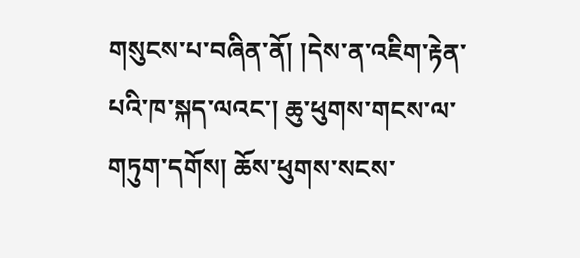གསུངས་པ་བཞིན་ནོ། །དེས་ན་འཇིག་རྟེན་པའི་ཁ་སྐད་ལའང་། ཆུ་ཕུགས་གངས་ལ་གཏུག་དགོས། ཆོས་ཕུགས་སངས་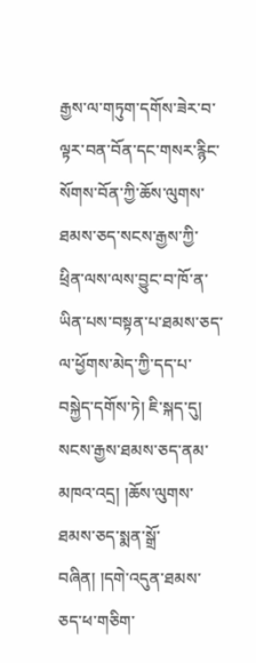རྒྱས་ལ་གཏུག་དགོས་ཟེར་བ་ལྟར་བན་བོན་དང་གསར་རྙིང་སོགས་བོན་ཀྱི་ཆོས་ལུགས་ཐམས་ཅད་སངས་རྒྱས་ཀྱི་ཕྲིན་ལས་ལས་བྱུང་བ་ཁོ་ན་ཡིན་པས་བསྟན་པ་ཐམས་ཅད་ལ་ཕྱོགས་མེད་ཀྱི་དད་པ་བསྐྱེད་དགོས་ཏེ། ཇི་སྐད་དུ། སངས་རྒྱས་ཐམས་ཅད་ནམ་མཁའ་འདྲ། །ཆོས་ལུགས་ཐམས་ཅད་སྨན་སྒྲོ་བཞིན། །དགེ་འདུན་ཐམས་ཅད་ཕ་གཅིག་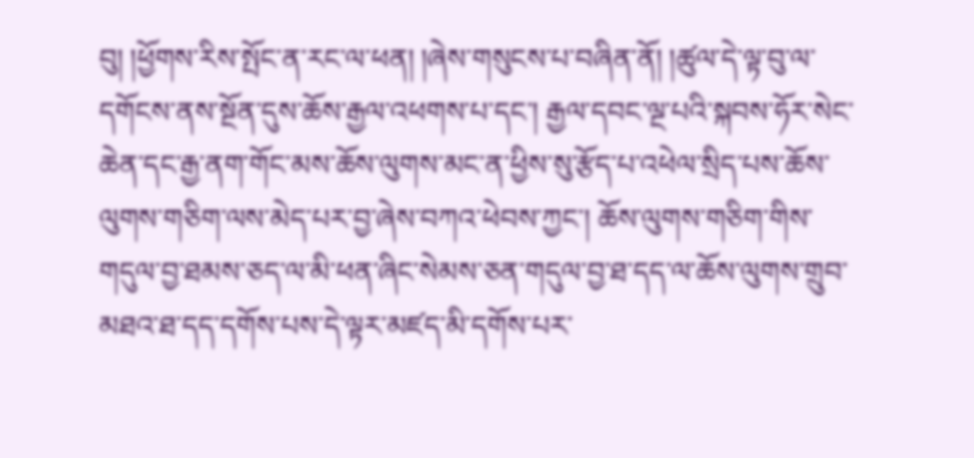བུ། །ཕྱོགས་རིས་སྤོང་ན་རང་ལ་ཕན། །ཞེས་གསུངས་པ་བཞིན་ནོ། །ཚུལ་དེ་ལྟ་བུ་ལ་དགོངས་ནས་སྔོན་དུས་ཆོས་རྒྱལ་འཕགས་པ་དང་། རྒྱལ་དབང་ལྔ་པའི་སྐབས་ཧོར་སེང་ཆེན་དང་རྒྱ་ནག་གོང་མས་ཆོས་ལུགས་མང་ན་ཕྱིས་སུ་རྩོད་པ་འཕེལ་སྲིད་པས་ཆོས་ལུགས་གཅིག་ལས་མེད་པར་བྱ་ཞེས་བཀའ་ཕེབས་ཀྱང་། ཆོས་ལུགས་གཅིག་གིས་གདུལ་བྱ་ཐམས་ཅད་ལ་མི་ཕན་ཞིང་སེམས་ཅན་གདུལ་བྱ་ཐ་དད་ལ་ཆོས་ལུགས་གྲུབ་མཐའ་ཐ་དད་དགོས་པས་དེ་ལྟར་མཛད་མི་དགོས་པར་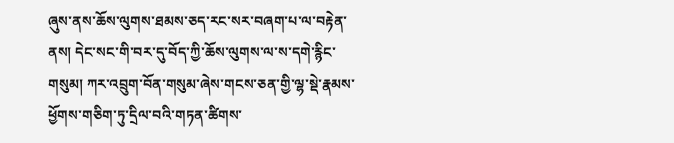ཞུས་ནས་ཆོས་ལུགས་ཐམས་ཅད་རང་སར་བཞག་པ་ལ་བརྟེན་ནས། དེང་སང་གི་བར་དུ་བོད་ཀྱི་ཆོས་ལུགས་ལ་ས་དགེ་རྙིང་གསུམ། ཀར་འབྲུག་བོན་གསུམ་ཞེས་གངས་ཅན་གྱི་ལྷ་སྡེ་རྣམས་ཕྱོགས་གཅིག་ཏུ་དྲིལ་བའི་གཏན་ཚིགས་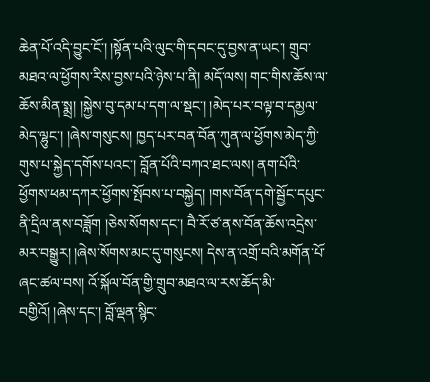ཆེན་པོ་འདི་བྱུང་ངོ་། །སྟོན་པའི་ལུང་གི་དབང་དུ་བྱས་ན་ཡང་། གྲུབ་མཐའ་ལ་ཕྱོགས་རིས་བྱས་པའི་ཉེས་པ་ནི། མདོ་ལས། གང་གིས་ཆོས་ལ་ཆོས་མིན་སྨྲ། །སྐྱེས་བུ་དམ་པ་དག་ལ་སྡང་། །མེད་པར་བལྟ་བ་དམྱལ་མེད་ལྷུང་། །ཞེས་གསུངས། ཁྱད་པར་བན་བོན་ཀུན་ལ་ཕྱོགས་མེད་ཀྱི་གུས་པ་སྐྱེད་དགོས་པའང་། བློན་པོའི་བཀའ་ཐང་ལས། ནག་པོའི་ཕྱོགས་ཕམ་དཀར་ཕྱོགས་སྤོབས་པ་བསྐྱེད། །གས་བོན་དགེ་སྦྱོང་དཔུང་ནི་དྲིལ་ནས་བཟློག །ཅེས་སོགས་དང་། བཻ་རོ་ཙ་ནས་བོན་ཆོས་འདྲེས་མར་བསྒྱུར། །ཞེས་སོགས་མང་དུ་གསུངས། དེས་ན་འགྲོ་བའི་མགོན་པོ་ཞང་ཚལ་བས། འོ་སྐོལ་བོན་གྱི་གྲུབ་མཐའ་ལ་རས་ཆོད་མི་བགྱིའོ། །ཞེས་དང་། བློ་ལྡན་སྙིང་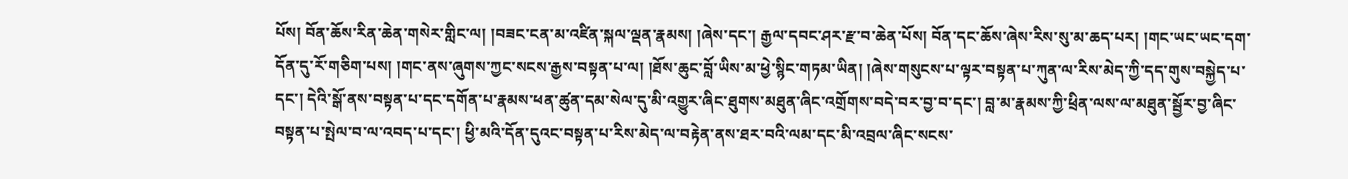པོས། བོན་ཆོས་རིན་ཆེན་གསེར་གླིང་ལ། །བཟང་ངན་མ་འཛིན་སྐལ་ལྡན་རྣམས། །ཞེས་དང་། རྒྱལ་དབང་ཤར་རྫ་བ་ཆེན་པོས། བོན་དང་ཆོས་ཞེས་རིས་སུ་མ་ཆད་པར། །གང་ཡང་ཡང་དག་དོན་དུ་རོ་གཅིག་པས། །གང་ནས་ཞུགས་ཀྱང་སངས་རྒྱས་བསྟན་པ་ལ། །ཐོས་ཆུང་བློ་ཡིས་མ་ཕྱེ་སྙིང་གཏམ་ཡིན། །ཞེས་གསུངས་པ་ལྟར་བསྟན་པ་ཀུན་ལ་རིས་མེད་ཀྱི་དད་གུས་བསྐྱེད་པ་དང་། དེའི་སྒོ་ནས་བསྟན་པ་དང་དགོན་པ་རྣམས་ཕན་ཚུན་དམ་སེལ་དུ་མི་འགྱུར་ཞིང་ཐུགས་མཐུན་ཞིང་འགྲོགས་བདེ་བར་བྱ་བ་དང་། བླ་མ་རྣམས་ཀྱི་ཕྲིན་ལས་ལ་མཐུན་སྦྱོར་བྱ་ཞིང་བསྟན་པ་སྤེལ་བ་ལ་འབད་པ་དང་། ཕྱི་མའི་དོན་དུའང་བསྟན་པ་རིས་མེད་ལ་བརྟེན་ནས་ཐར་བའི་ལམ་དང་མི་འབྲལ་ཞིང་སངས་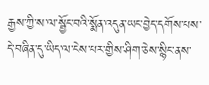རྒྱས་ཀྱི་ས་ལ་སྦྱོང་བའི་སྨོན་འདུན་ཡང་བྱེད་དགོས་པས་དེ་བཞིན་དུ་ཡིད་ལ་ངེས་པར་གྱིས་ཤིག་ཅེས་སྙིང་ནས་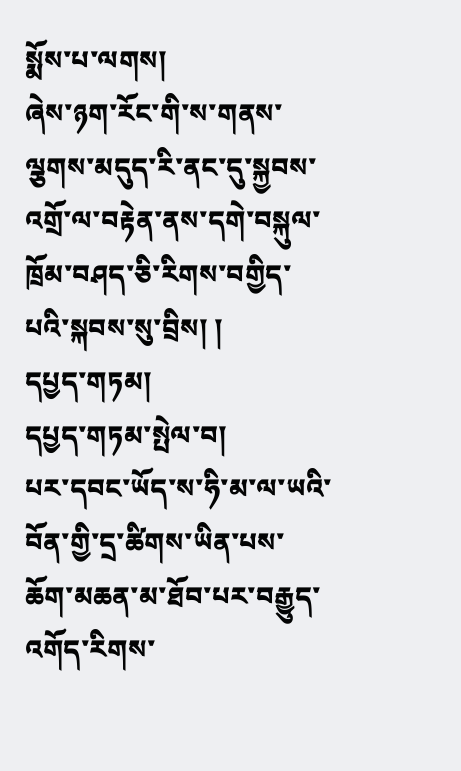སྨོས་པ་ལགས།
ཞེས་ཉག་རོང་གི་ས་གནས་ལྕགས་མདུད་རི་ནང་དུ་སྐྱབས་འགྲོ་ལ་བརྟེན་ནས་དགེ་བསྐུལ་ཁྲོམ་བཤད་ཅི་རིགས་བགྱིད་པའི་སྐབས་སུ་བྲིས། །
དཔྱད་གཏམ།
དཔྱད་གཏམ་སྤེལ་བ།
པར་དབང་ཡོད་ས་ཧི་མ་ལ་ཡའི་བོན་གྱི་དྲ་ཚིགས་ཡིན་པས་ཆོག་མཆན་མ་ཐོབ་པར་བརྒྱུད་འགོད་རིགས་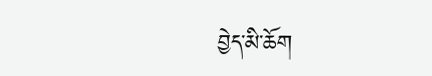བྱེད་མི་ཆོག